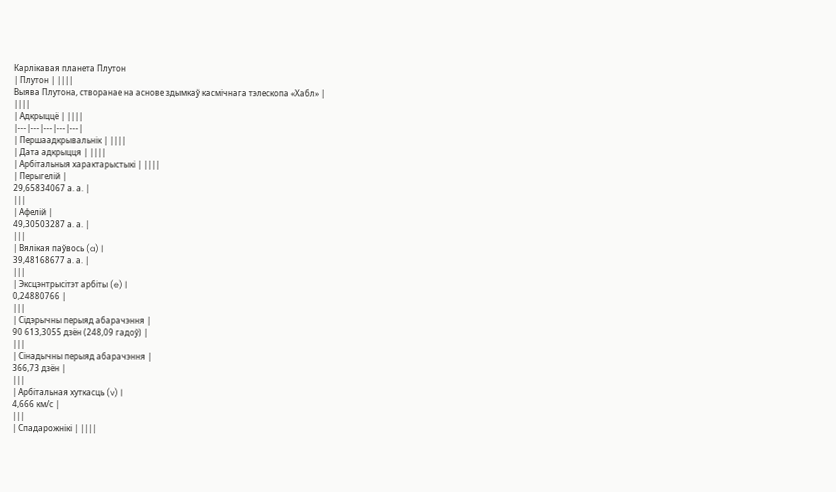Карлікавая планета Плутон
| Плутон | ||||
Выява Плутона, створанае на аснове здымкаў касмічнага тэлескопа «Хабл» |
||||
| Адкрыццё | ||||
|---|---|---|---|---|
| Першаадкрывальнік | ||||
| Дата адкрыцця | ||||
| Арбітальныя характарыстыкі | ||||
| Перыгелій |
29,65834067 а. а. |
|||
| Афелій |
49,30503287 а. а. |
|||
| Вялікая паўвось (a) |
39,48168677 а. а. |
|||
| Эксцэнтрысітэт арбіты (e) |
0,24880766 |
|||
| Сідэрычны перыяд абарачэння |
90 613,3055 дзён (248,09 гадоў) |
|||
| Сінадычны перыяд абарачэння |
366,73 дзён |
|||
| Арбітальная хуткасць (v) |
4,666 км/с |
|||
| Спадарожнікі | ||||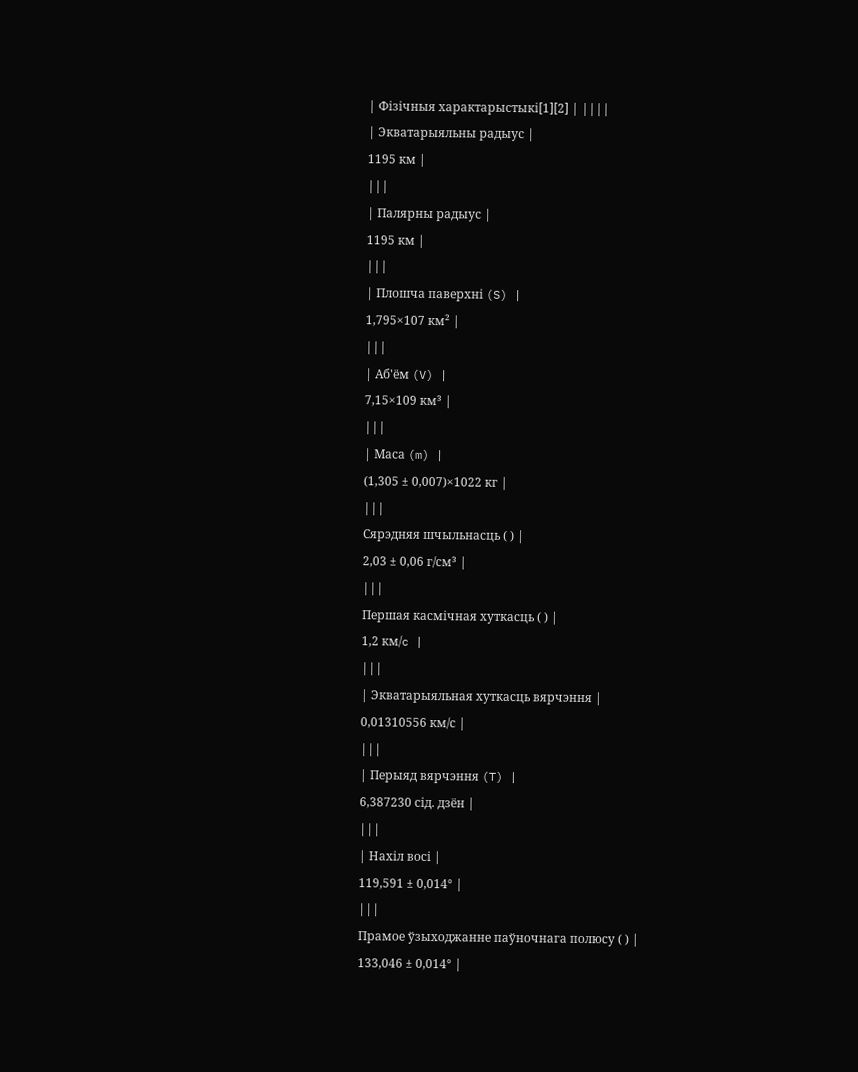| Фізічныя характарыстыкі[1][2] | ||||
| Экватарыяльны радыус |
1195 км |
|||
| Палярны радыус |
1195 км |
|||
| Плошча паверхні (S) |
1,795×107 км² |
|||
| Аб'ём (V) |
7,15×109 км³ |
|||
| Маса (m) |
(1,305 ± 0,007)×1022 кг |
|||
Сярэдняя шчыльнасць ( ) |
2,03 ± 0,06 г/см³ |
|||
Першая касмічная хуткасць ( ) |
1,2 км/c |
|||
| Экватарыяльная хуткасць вярчэння |
0,01310556 км/с |
|||
| Перыяд вярчэння (T) |
6,387230 сід. дзён |
|||
| Нахіл восі |
119,591 ± 0,014° |
|||
Прамое ўзыходжанне паўночнага полюсу ( ) |
133,046 ± 0,014° |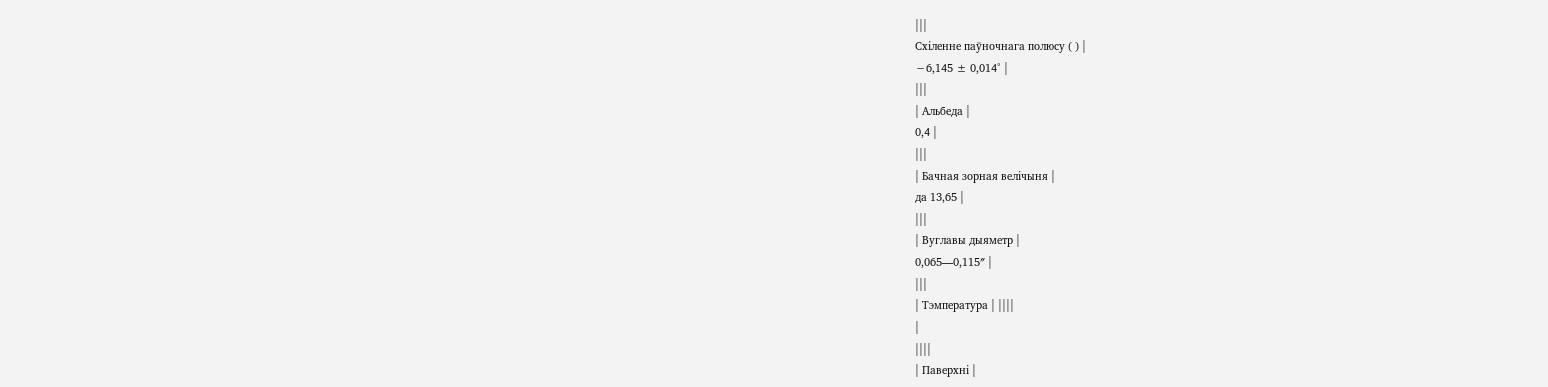|||
Схіленне паўночнага полюсу ( ) |
−6,145 ± 0,014° |
|||
| Альбеда |
0,4 |
|||
| Бачная зорная велічыня |
да 13,65 |
|||
| Вуглавы дыяметр |
0,065—0,115″ |
|||
| Тэмпература | ||||
|
||||
| Паверхні |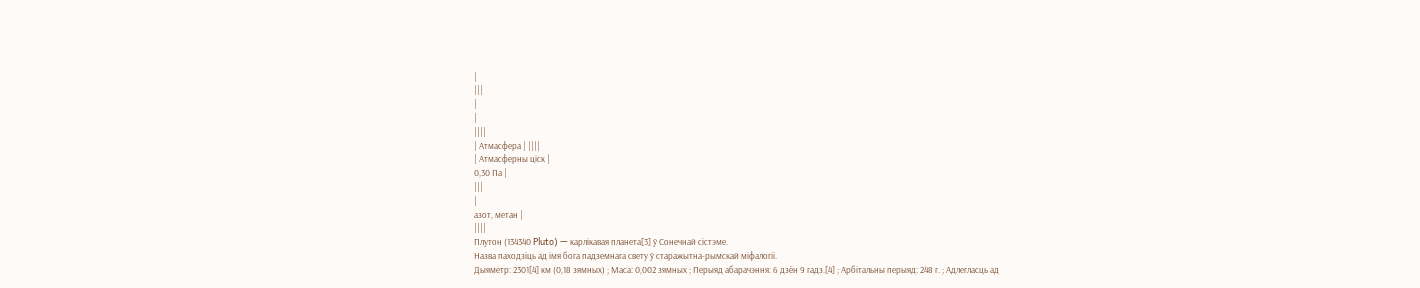|
|||
|
|
||||
| Атмасфера | ||||
| Атмасферны ціск |
0,30 Па |
|||
|
азот, метан |
||||
Плутон (134340 Pluto) — карлікавая планета[3] ў Сонечнай сістэме.
Назва паходзіць ад імя бога падземнага свету ў старажытна-рымскай міфалогіі.
Дыяметр: 2301[4] км (0,18 зямных) ; Маса: 0,002 зямных ; Перыяд абарачэння: 6 дзён 9 гадз.[4] ; Арбітальны перыяд: 248 г. ; Адлегласць ад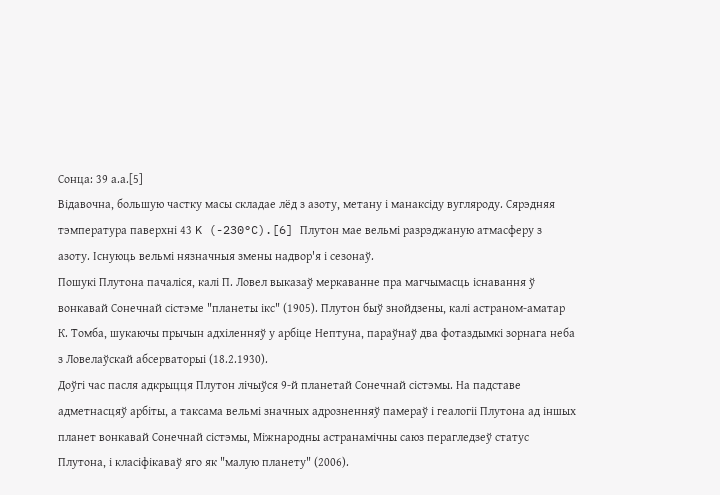Сонца: 39 а.а.[5]
Відавочна, большую частку масы складае лёд з азоту, метану і манаксіду вугляроду. Сярэдняя тэмпература паверхні 43 K (-230°C).[6] Плутон мае вельмі разрэджаную атмасферу з азоту. Існуюць вельмі нязначныя змены надвор'я і сезонаў.
Пошукі Плутона пачаліся, калі П. Ловел выказаў меркаванне пра магчымасць існавання ў вонкавай Сонечнай сістэме "планеты ікс" (1905). Плутон быў знойдзены, калі астраном-аматар К. Томба, шукаючы прычын адхіленняў у арбіце Нептуна, параўнаў два фотаздымкі зорнага неба з Ловелаўскай абсерваторыі (18.2.1930).
Доўгі час пасля адкрыцця Плутон лічыўся 9-й планетай Сонечнай сістэмы. На падставе адметнасцяў арбіты, а таксама вельмі значных адрозненняў памераў і геалогіі Плутона ад іншых планет вонкавай Сонечнай сістэмы, Міжнародны астранамічны саюз перагледзеў статус Плутона, і класіфікаваў яго як "малую планету" (2006).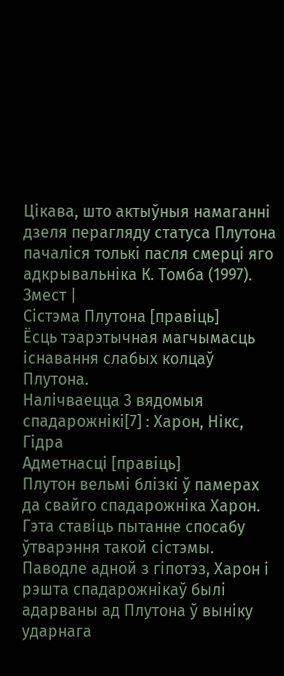Цікава, што актыўныя намаганні дзеля перагляду статуса Плутона пачаліся толькі пасля смерці яго адкрывальніка К. Томба (1997).
Змест |
Сістэма Плутона [правіць]
Ёсць тэарэтычная магчымасць існавання слабых колцаў Плутона.
Налічваецца 3 вядомыя спадарожнікі[7] : Харон, Нікс, Гідра
Адметнасці [правіць]
Плутон вельмі блізкі ў памерах да свайго спадарожніка Харон. Гэта ставіць пытанне спосабу ўтварэння такой сістэмы. Паводле адной з гіпотэз, Харон і рэшта спадарожнікаў былі адарваны ад Плутона ў выніку ударнага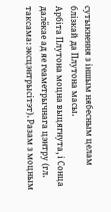сутыкнення з іншым нябесным целам блізкай да Плутона масы.
Арбіта Плутона моцна выцягнута, і Сонца далёкае ад яе геаметрычнага цэнтру (гл. таксама: эксцэнтрысітэт). Разам з моцным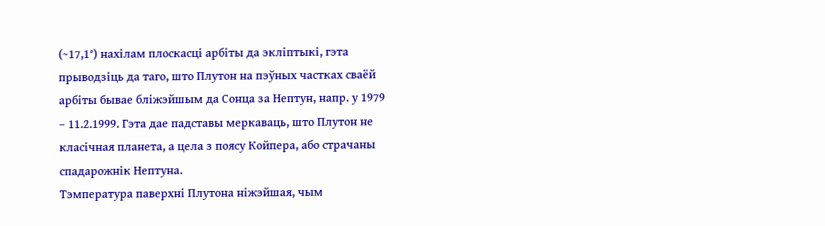(~17,1°) нахілам плоскасці арбіты да экліптыкі, гэта прыводзіць да таго, што Плутон на пэўных частках сваёй арбіты бывае бліжэйшым да Сонца за Нептун, напр. у 1979 – 11.2.1999. Гэта дае падставы меркаваць, што Плутон не класічная планета, а цела з поясу Койпера, або страчаны спадарожнік Нептуна.
Тэмпература паверхні Плутона ніжэйшая, чым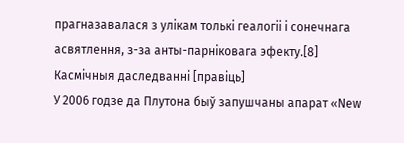прагназавалася з улікам толькі геалогіі і сонечнага асвятлення, з-за анты-парніковага эфекту.[8]
Касмічныя даследванні [правіць]
У 2006 годзе да Плутона быў запушчаны апарат «New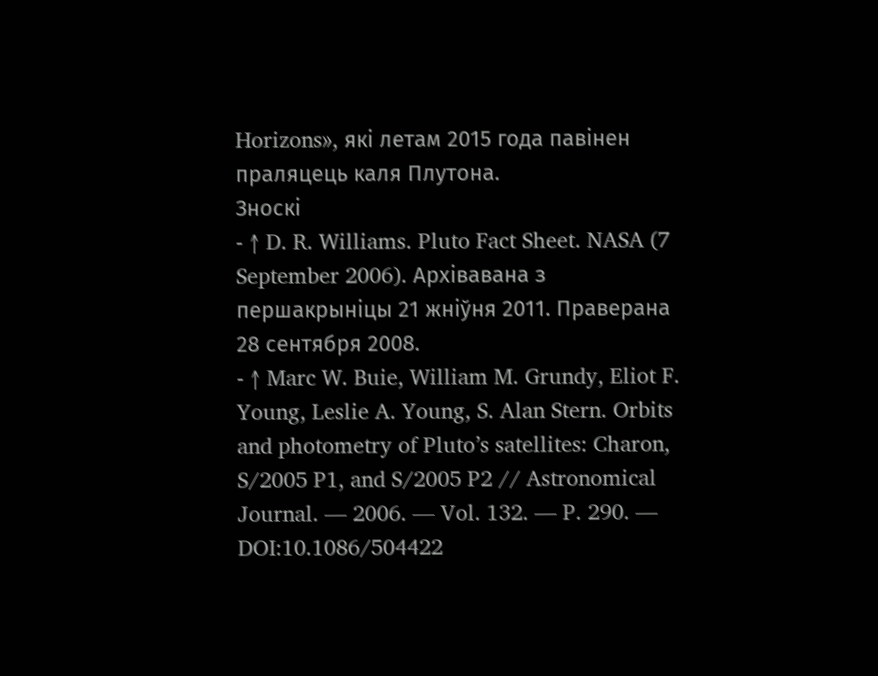Horizons», які летам 2015 года павінен праляцець каля Плутона.
Зноскі
- ↑ D. R. Williams. Pluto Fact Sheet. NASA (7 September 2006). Архівавана з першакрыніцы 21 жніўня 2011. Праверана 28 сентября 2008.
- ↑ Marc W. Buie, William M. Grundy, Eliot F. Young, Leslie A. Young, S. Alan Stern. Orbits and photometry of Pluto’s satellites: Charon, S/2005 P1, and S/2005 P2 // Astronomical Journal. — 2006. — Vol. 132. — P. 290. — DOI:10.1086/504422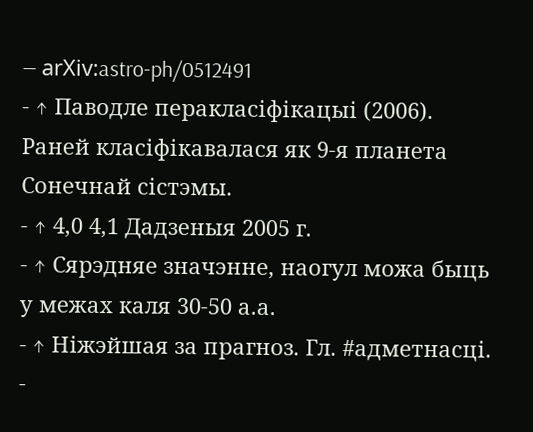— arΧiv:astro-ph/0512491
- ↑ Паводле перакласіфікацыі (2006). Раней класіфікавалася як 9-я планета Сонечнай сістэмы.
- ↑ 4,0 4,1 Дадзеныя 2005 г.
- ↑ Сярэдняе значэнне, наогул можа быць у межах каля 30-50 а.а.
- ↑ Ніжэйшая за прагноз. Гл. #адметнасці.
-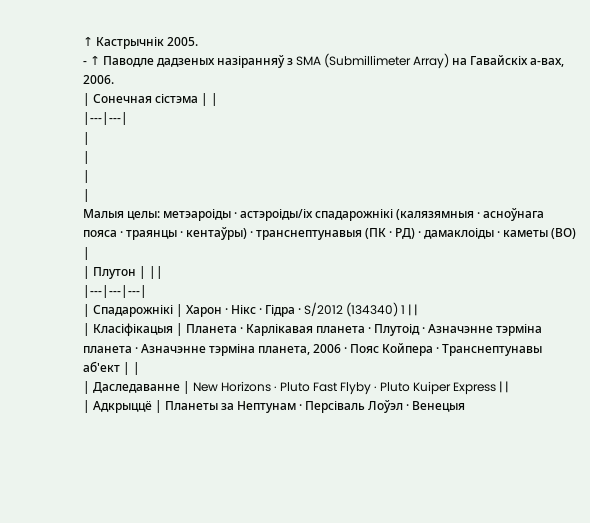↑ Кастрычнік 2005.
- ↑ Паводле дадзеных назіранняў з SMA (Submillimeter Array) на Гавайскіх а-вах, 2006.
| Сонечная сістэма | |
|---|---|
|
|
|
|
Малыя целы: метэароіды · астэроіды/іх спадарожнікі (калязямныя · асноўнага пояса · траянцы · кентаўры) · транснептунавыя (ПК · РД) · дамаклоіды · каметы (ВО)
|
| Плутон | ||
|---|---|---|
| Спадарожнікі | Харон · Нікс · Гідра · S/2012 (134340) 1 | |
| Класіфікацыя | Планета · Карлікавая планета · Плутоід · Азначэнне тэрміна планета · Азначэнне тэрміна планета, 2006 · Пояс Койпера · Транснептунавы аб'ект | |
| Даследаванне | New Horizons · Pluto Fast Flyby · Pluto Kuiper Express | |
| Адкрыццё | Планеты за Нептунам · Персіваль Лоўэл · Венецыя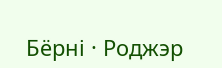Бёрні · Роджэр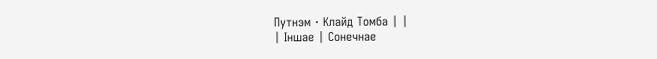Путнэм · Клайд Томба | |
| Іншае | Сонечнае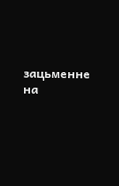зацьменне на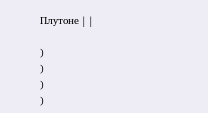Плутоне | |

)
)
)
)